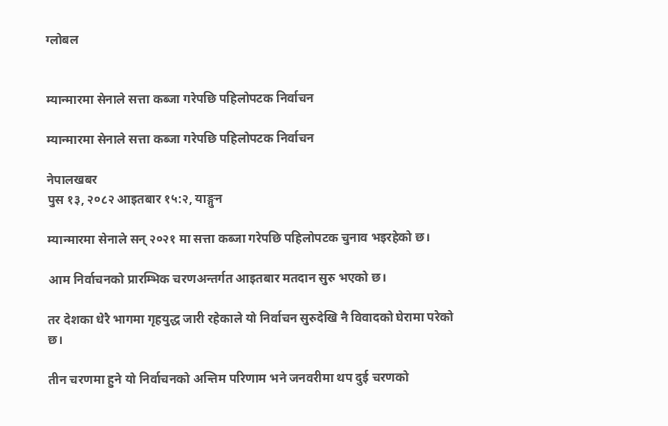ग्लोबल


म्यान्मारमा सेनाले सत्ता कब्जा गरेपछि पहिलोपटक निर्वाचन

म्यान्मारमा सेनाले सत्ता कब्जा गरेपछि पहिलोपटक निर्वाचन

नेपालखबर
पुस १३, २०८२ आइतबार १५:२, याङ्गुन

म्यान्मारमा सेनाले सन् २०२१ मा सत्ता कब्जा गरेपछि पहिलोपटक चुनाव भइरहेको छ।

आम निर्वाचनको प्रारम्भिक चरणअन्तर्गत आइतबार मतदान सुरु भएको छ।

तर देशका धेरै भागमा गृहयुद्ध जारी रहेकाले यो निर्वाचन सुरुदेखि नै विवादको घेरामा परेको छ।

तीन चरणमा हुने यो निर्वाचनको अन्तिम परिणाम भने जनवरीमा थप दुई चरणको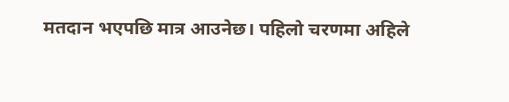मतदान भएपछि मात्र आउनेछ। पहिलो चरणमा अहिले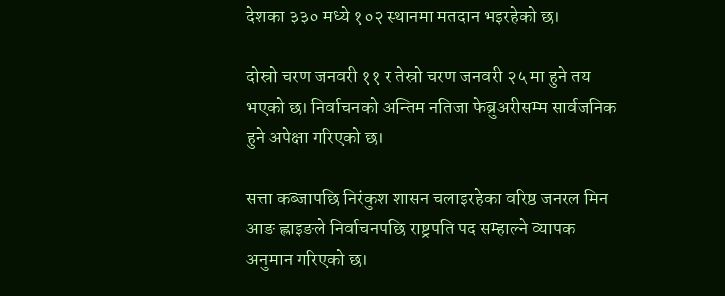देशका ३३० मध्ये १०२ स्थानमा मतदान भइरहेको छ।

दोस्रो चरण जनवरी ११ र तेस्रो चरण जनवरी २५ मा हुने तय भएको छ। निर्वाचनको अन्तिम नतिजा फेब्रुअरीसम्म सार्वजनिक हुने अपेक्षा गरिएको छ।

सत्ता कब्जापछि निरंकुश शासन चलाइरहेका वरिष्ठ जनरल मिन आङ ह्लाइङले निर्वाचनपछि राष्ट्रपति पद सम्हाल्ने व्यापक अनुमान गरिएको छ।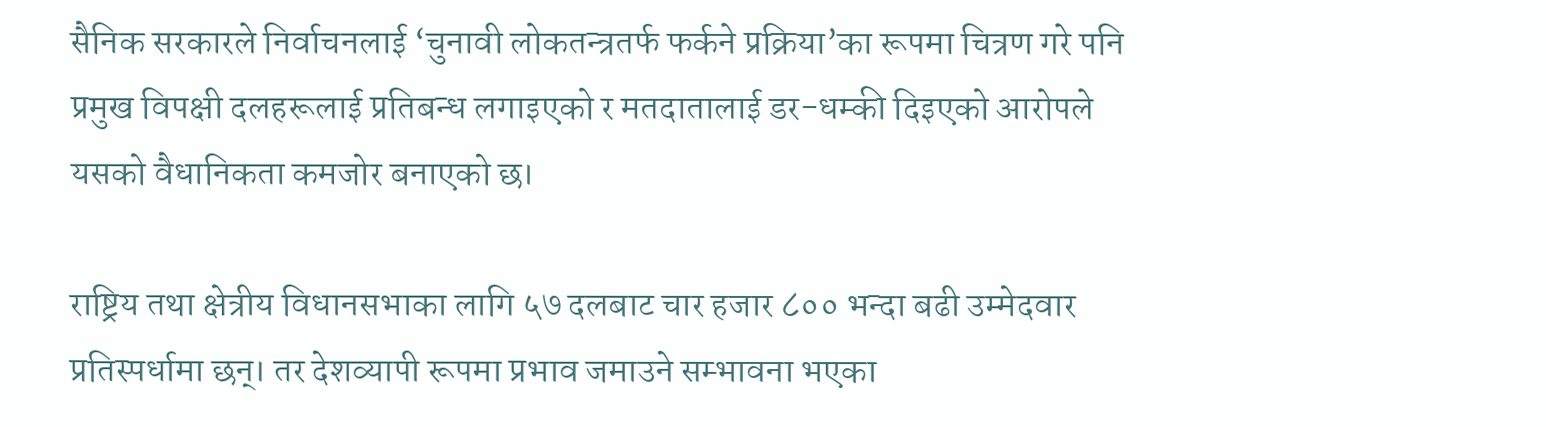सैनिक सरकारले निर्वाचनलाई ‘चुनावी लोकतन्त्रतर्फ फर्कने प्रक्रिया’का रूपमा चित्रण गरे पनि प्रमुख विपक्षी दलहरूलाई प्रतिबन्ध लगाइएको र मतदातालाई डर-धम्की दिइएको आरोपले यसको वैधानिकता कमजोर बनाएको छ।

राष्ट्रिय तथा क्षेत्रीय विधानसभाका लागि ५७ दलबाट चार हजार ८०० भन्दा बढी उम्मेदवार प्रतिस्पर्धामा छन्। तर देशव्यापी रूपमा प्रभाव जमाउने सम्भावना भएका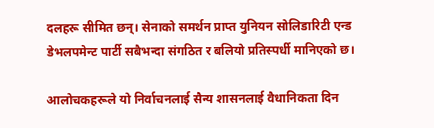दलहरू सीमित छन्। सेनाको समर्थन प्राप्त युनियन सोलिडारिटी एन्ड डेभलपमेन्ट पार्टी सबैभन्दा संगठित र बलियो प्रतिस्पर्धी मानिएको छ।

आलोचकहरूले यो निर्वाचनलाई सैन्य शासनलाई वैधानिकता दिन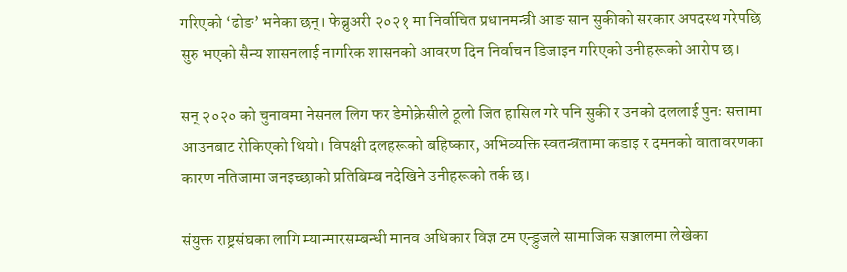गरिएको ‘ढोङ’ भनेका छन्। फेब्रुअरी २०२१ मा निर्वाचित प्रधानमन्त्री आङ सान सुकीको सरकार अपदस्थ गरेपछि सुरु भएको सैन्य शासनलाई नागरिक शासनको आवरण दिन निर्वाचन डिजाइन गरिएको उनीहरूको आरोप छ।

सन् २०२० को चुनावमा नेसनल लिग फर डेमोक्रेसीले ठूलो जित हासिल गरे पनि सुकी र उनको दललाई पुनः सत्तामा आउनबाट रोकिएको थियो। विपक्षी दलहरूको बहिष्कार, अभिव्यक्ति स्वतन्त्रतामा कडाइ र दमनको वातावरणका कारण नतिजामा जनइच्छाको प्रतिबिम्ब नदेखिने उनीहरूको तर्क छ।

संयुक्त राष्ट्रसंघका लागि म्यान्मारसम्बन्धी मानव अधिकार विज्ञ टम एन्ड्रुजले सामाजिक सञ्जालमा लेखेका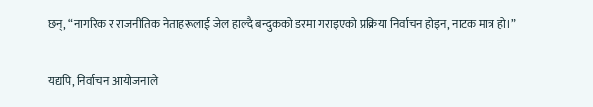छन्, “नागरिक र राजनीतिक नेताहरूलाई जेल हाल्दै बन्दुकको डरमा गराइएको प्रक्रिया निर्वाचन होइन, नाटक मात्र हो।”

यद्यपि, निर्वाचन आयोजनाले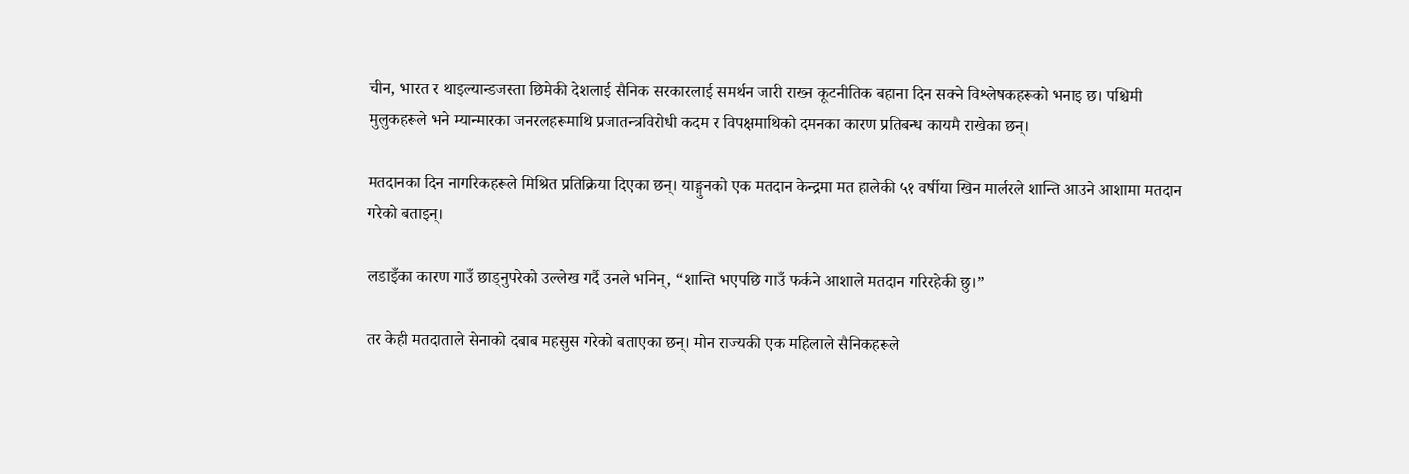चीन, भारत र थाइल्यान्डजस्ता छिमेकी देशलाई सैनिक सरकारलाई समर्थन जारी राख्न कूटनीतिक बहाना दिन सक्ने विश्लेषकहरूको भनाइ छ। पश्चिमी मुलुकहरूले भने म्यान्मारका जनरलहरूमाथि प्रजातन्त्रविरोधी कदम र विपक्षमाथिको दमनका कारण प्रतिबन्ध कायमै राखेका छन्।

मतदानका दिन नागरिकहरूले मिश्रित प्रतिक्रिया दिएका छन्। याङ्गुनको एक मतदान केन्द्रमा मत हालेकी ५१ वर्षीया खिन मार्लरले शान्ति आउने आशामा मतदान गरेको बताइन्।

लडाइँका कारण गाउँ छाड्नुपरेको उल्लेख गर्दै उनले भनिन्, “शान्ति भएपछि गाउँ फर्कने आशाले मतदान गरिरहेकी छु।”

तर केही मतदाताले सेनाको दबाब महसुस गरेको बताएका छन्। मोन राज्यकी एक महिलाले सैनिकहरूले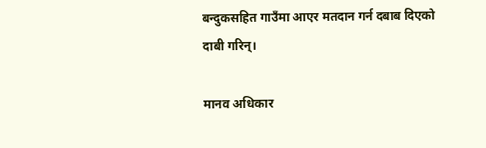बन्दुकसहित गाउँमा आएर मतदान गर्न दबाब दिएको दाबी गरिन्।

मानव अधिकार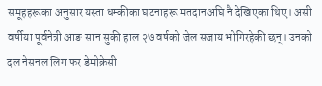समूहहरूका अनुसार यस्ता धम्कीका घटनाहरू मतदानअघि नै देखिएका थिए। असी वर्षीया पूर्वनेत्री आङ सान सुकी हाल २७ वर्षको जेल सजाय भोगिरहेकी छन्। उनको दल नेसनल लिग फर डेमोक्रेसी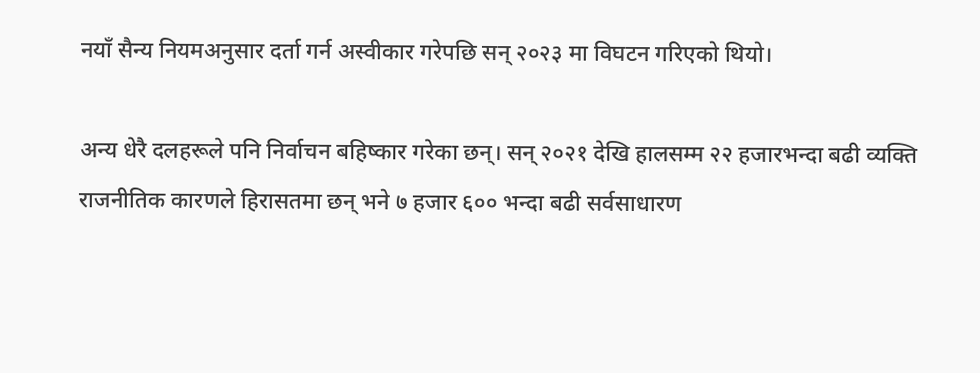नयाँ सैन्य नियमअनुसार दर्ता गर्न अस्वीकार गरेपछि सन् २०२३ मा विघटन गरिएको थियो।

अन्य धेरै दलहरूले पनि निर्वाचन बहिष्कार गरेका छन्। सन् २०२१ देखि हालसम्म २२ हजारभन्दा बढी व्यक्ति राजनीतिक कारणले हिरासतमा छन् भने ७ हजार ६०० भन्दा बढी सर्वसाधारण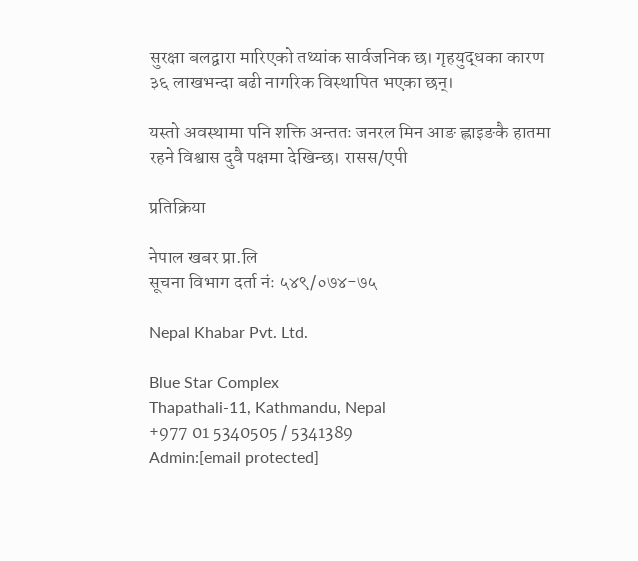सुरक्षा बलद्वारा मारिएको तथ्यांक सार्वजनिक छ। गृहयुद्धका कारण ३६ लाखभन्दा बढी नागरिक विस्थापित भएका छन्।

यस्तो अवस्थामा पनि शक्ति अन्ततः जनरल मिन आङ ह्लाइङकै हातमा रहने विश्वास दुवै पक्षमा देखिन्छ। रासस/एपी

प्रतिक्रिया

नेपाल खबर प्रा.लि
सूचना विभाग दर्ता नंः ५४९/०७४-७५

Nepal Khabar Pvt. Ltd.

Blue Star Complex
Thapathali-11, Kathmandu, Nepal
+977 01 5340505 / 5341389
Admin:[email protected]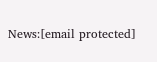News:[email protected]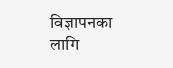विज्ञापनका लागि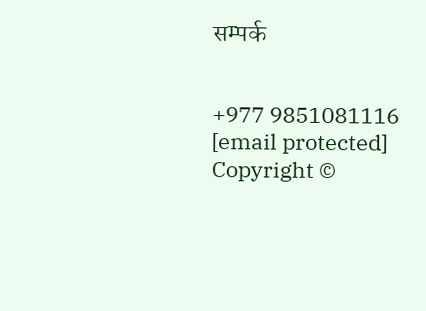सम्पर्क


+977 9851081116
[email protected]
Copyright ©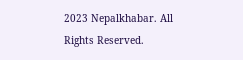2023 Nepalkhabar. All Rights Reserved.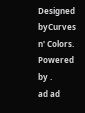Designed byCurves n' Colors. Powered by .
ad ad